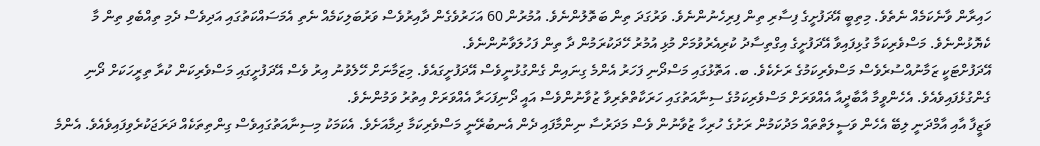ހައިރާން ވާނެކަމެއް ނެތެވެ. މިތިބީ އޭދަފުށީގެ ފިސާރި ތިން ފިރިހެނުންނެވެ. ވަރުގަދަ ތިން ބަތޮލުންނެވެ. އުމުރުން 60 އަހަރުވެގެން ދާއިރުވެސް ވަރުބަލިކަމެއް ނެތި އެމަސައްކަތުގައި އަދިވެސް ދެމި ތިއްބެވި ތިން މާ ކެޔޮޅުންނެވެ. މަސްވެރިކަމާ ގުޅިފައިވާ އޭދަފުށީގެ އިގްތިސާދު ކުރިއެރުވުމަށް މުޅި އުމުރު ހޭދަކުރަމުން ދާ ތިން ފަހުލަވާނުންނެވެ.
އޭދަފުށްޓަކީ ޒަމާނުއްސުރެވެސް މަސްވެރިކަމުގެ ރަށެކެވެ. ބ. އަތޮޅުގައި މަސްދޯނި ފަހަރު އެންމެ ގިނައިން ގެންގުޅުނީވެސް އޭދަފުށީގައެވެ. މިޒަމާނަށް ހޭލެވުނު އިރު ވެސް އޭދަފުށީގައި މަސްވެރިކަން ކުރާ ތިރީހަކަށް ދޯނި ގެންގުޅެފައިވެއެވެ. އެހެންވީމާ އާބާދީއާ އެއްވަރަށް މަސްވެރިކަމުގެ ސިނާއަތުގައި ހަރަކާތްތެރިވާ ޒުވާނުންވެސް އައީ ދޯނިފަހަރާ އެއްވަރަށް އިތުރު ވަމުންނެވެ.
ވަޒީފާ އާއި އާމްދަނީ ލިބޭ އެހެން ވަސީލަތްތައް މަދުކަމުން ރަށުގެ ހުރިހާ ޒުވާނުން ވެސް މަދަރުސާ ނިންމާފައި ދެން އެނބުރޭނީ މަސްވެރިކަމާ ދިމާއަށެވެ. އެކަމަކު މިސިނާއަތުގައިވެސް ގިންތިތަކެއް ދަރަޖަކުރެވިފައިވެއެވެ. އެންމެ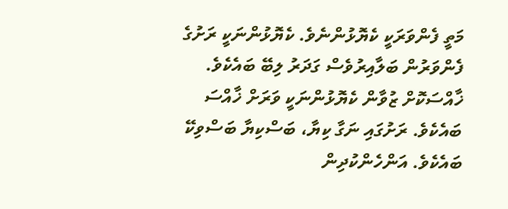މަތީ ފެންވަރަކީ ކެޔޮޅުންނެވެ. ކެޔޮޅުންނަކީ ރަށުގެ ފެންވަރުން ބަލާއިރުވެސް ގަދަރު ލިބޭ ބައެކެވެ. ޚާއްސަކޮށް ޒުވާން ކެޔޮޅުންނަކީ ވަރަށް ޚާއްސަ ބައެކެވެ. ރަށުގައި ނަގާ ކިޔާ، ބަސްކިޔާ ބަސްވިކޭ ބައެކެވެ. އަންހެންކުދިން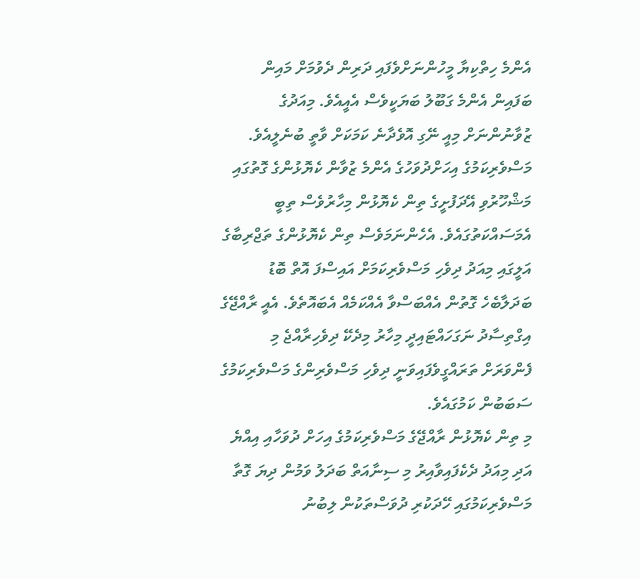އެންމެ ހިތްކިޔާ މީހުންނަށްވެފައި ދަރިން ދެވުމަށް މައިން ބަފައިން އެންމެ ގަބޫލު ބަޔަކީވެސް އެއީއެވެ. މިއަދުގެ ޒުވާނުންނަށް މިއީ ނޭގި އޮވެދާނެ ކަމަކަށް ވާތީ ބުނެލީއެވެ.
މަސްވެރިކަމުގެ އިހަށްދުވަހުގެ އެންމެ ޒުވާން ކެޔޮޅުންގެ ގޮތުގައި މަޝްހޫރުވި އޭދަފުށީގެ ތިން ކެޔޮޅުން މިހާރުވެސް ތިބީ އެމަސައްކަތުގައެވެ. އެހެންނަމަވެސް ތިން ކެޔޮޅުންގެ ތަޖްރިބާގެ އަލީގައި މިއަދު ދިވެހި މަސްވެރިކަމަށް އައިސްފަ އޮތް ބޮޑު ބަދަލާބެހެ ގޮތުން އެއްބަސްވާ އެއްކަމެއް އެބައޮތެވެ. އެއީ ރާއްޖޭގެ އިގްތިސާދު ނަގަހައްޓައިދީ މިހާރު މިދެކޭ ދިވެހިރާއްޖެ މި ފެންވަރަށް ތަރައްގީވެފައިވަނީ ދިވެހި މަސްވެރިންގެ މަސްވެރިކަމުގެ ސަބަބުން ކަމުގައެވެ.
މި ތިން ކެޔޮޅުން ރާއްޖޭގެ މަސްވެރިކަމުގެ އިހަށް ދުވަހާއި އިއްޔެ އަދި މިއަދު ދެކެފައިވާއިރު މި ސިނާއަތް ބަދަލު ވަމުން ދިޔަ ގޮތާ މަސްވެރިކަމުގައި ހޭދަކުރި ދުވަސްތަކުން ލިބުނު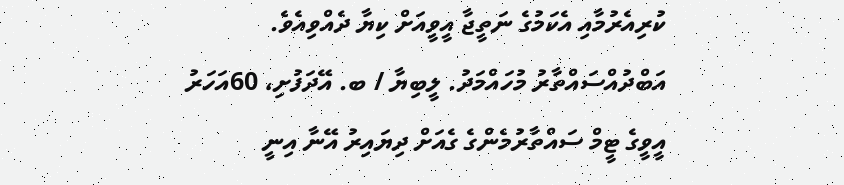ކުރިއެރުމާއި އެކަމުގެ ނަތީޖާ އީވީއަށް ކިޔާ ދެއްވިއެވެ.
އަބްދުއްސައްތާރު މުހައްމަދު. ލީބިޔާ / ބ. އޭދަފުށި، 60އަހަރު
އީވީގެ ޓީމް ސައްތާރުމެންގެ ގެއަށް ދިޔައިރު އޭނާ އިނީ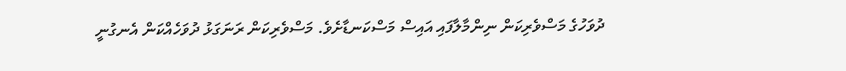ދުވަހުގެ މަސްވެރިކަން ނިންމާލާފައި އައިސް މަސްކަނޑާށެވެ. މަސްވެރިކަން ރަނަގަޅު ދުވަހެއްކަން އެނގުނީ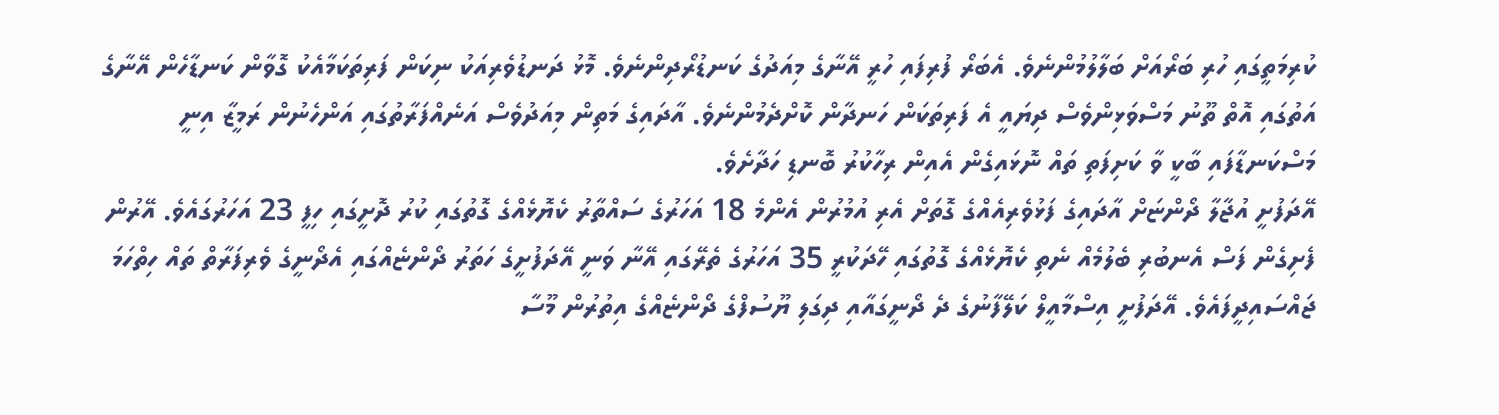ކުރިމަތީގައި ހުރި ބަރޯއަށް ބަލާލުމުންނެވެ. އެބަރޯ ފުރިފައި ހުރީ އޭނާގެ މިއަދުގެ ކަނޑުރޯދިންނެވެ. މޮޅު ދަނޑުވެރިއަކު ނިކަން ފަރިތަކަމާއެކު ގޮވާން ކަނޑާހެން އޭނާގެ އަތުގައި އޮތް ތޫނު މަސްވަޅިންވެސް ދިޔައީ އެ ފަރިތަކަން ހަނދާން ކޮށްދެމުންނެވެ. އާދައިގެ މަތިން މިއަދުވެސް އަނެއްފަރާތުގައި އަންހެނުން ރަމީޒާ އިނީ މަސްކަނޑާފައި ބާކީ ވާ ކަށިފަތި ތައް ނޮޅައިގެން އެއިން ރިހާކުރު ބޮނޑި ހަދާށެވެ.
އޭދަފުށީ އުޖާލާ ދޯންޏަށް އާދައިގެ ފަޅުވެރިއެއްގެ ގޮތަށް އެރި އުމުރުން އެންމެ 18 އަހަރުގެ ސައްތާރު ކެޔޮޅެއްގެ ގޮތުގައި ކުރު ދޮށީގައި ހިފީ 23 އަހަރުގައެވެ. އޭރުން ފެށިގެން ފަސް އެނބުރި ބެލުމެއް ނެތި ކެޔޮޅެއްގެ ގޮތުގައި ހޭދަކުރީ 35 އަހަރުގެ ތެރޭގައި އޭނާ ވަނީ އޭދަފުށީގެ ހަތަރު ދޯންޏެއްގައި އެދޯނީގެ ވެރިފަރާތް ތައް ހިތްހަމަ ޖައްސައިދީފައެވެ. އޭދަފުށީ އިސްމާއީލް ކަލޭފާނުގެ ދެ ދޯނީގައާއި ދިގަލި ޔޫސުފްގެ ދޯންޏެއްގެ އިތުރުން މޫސާ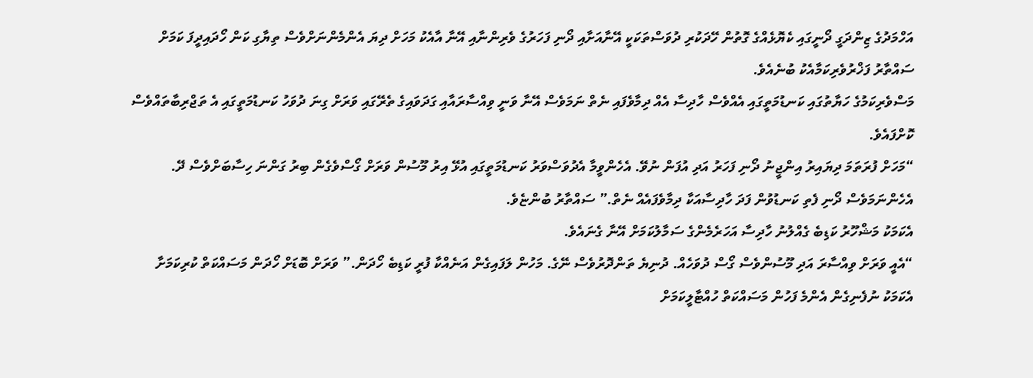އަހްމަދުގެ ޒިންދަގީ ދޯނީގައި ކެޔޮޅެއްގެ ގޮތުން ހޭދަކުރި ދުވަސްތަކަކީ އޭނާއަށާއި ދޯނި ފަހަރުގެ ވެރިންނާއި އޭނާ އާއެކު މަހަށް ދިޔަ އެންމެންނަށްވެސް ތިޔާގި ކަން ހޯދައިދީފަ ކަމަށް ސައްތާރު ފަޚްރުވެރިކަމާއެކު ބުނެއެވެ.
މަސްވެރިކަމުގެ ހަޔާތުގައި ކަނޑުމަތީގައި އެއްވެސް ހާދިސާ އެއް ދިމާވެފައި ނެތް ނަމަވެސް އޭނާ ވަނީ ވިއްސާރައާއި ގަދަވައިގެ ތެރޭގައި ވަރަށް ގިނަ ދުވަހު ކަނޑުމަތީގައި އެ ތަޖްރިބާތައްވެސް ކޮށްފައެވެ.
“މަހަށް ފުރަތަމަ ދިޔައިރު އިންޖީނު ދޯނި ފަހަރު އަދި އުފަން ނުވޭ. އެހެންވީމާ އެދުވަސްވަރު ކަނޑުމަތީގައި އުޅޭ އިރު މޫސުން ވަރަށް ގޯސްވެގެން ބިރު ގަންނަ ހިސާބަށްވެސް ދޭ. އެހެންނަމަވެސް ދޯނި ފެތި ކަނޑުވުން ފަދަ ހާދިސާއަކާ ދިމާވެފައެއް ނެތް.” ސައްތާރު ބުންޏެވެ.
އެކަމަކު މަޝްހޫރު ކަޑިބެ ގެއްލުނު ހާދިސާ އަހަރެމެންގެ ސަމާލުކަމަށް އޭނާ ގެނައެވެ.
“އެއީ ވަރަށް ވިއްސާރަ އަދި މޫސުންވެސް ގޯސް ދުވަހެއް. ދުނިޔެ ތަންދޮރުވެސް ނޭގެ. މަހުން ލަފައިގެން އަނެއްކާ ފުރީ ކަޑިބެ ހޯދަން.” ވަރަށް ބޮޑަށް ހޯދަން މަސައްކަތް ކުރިކަމަށާ އެކަމަކު ނުފެނިގެން އެންމެ ފަހުން މަސައްކަތް ހުއްޓާލީކަމަށް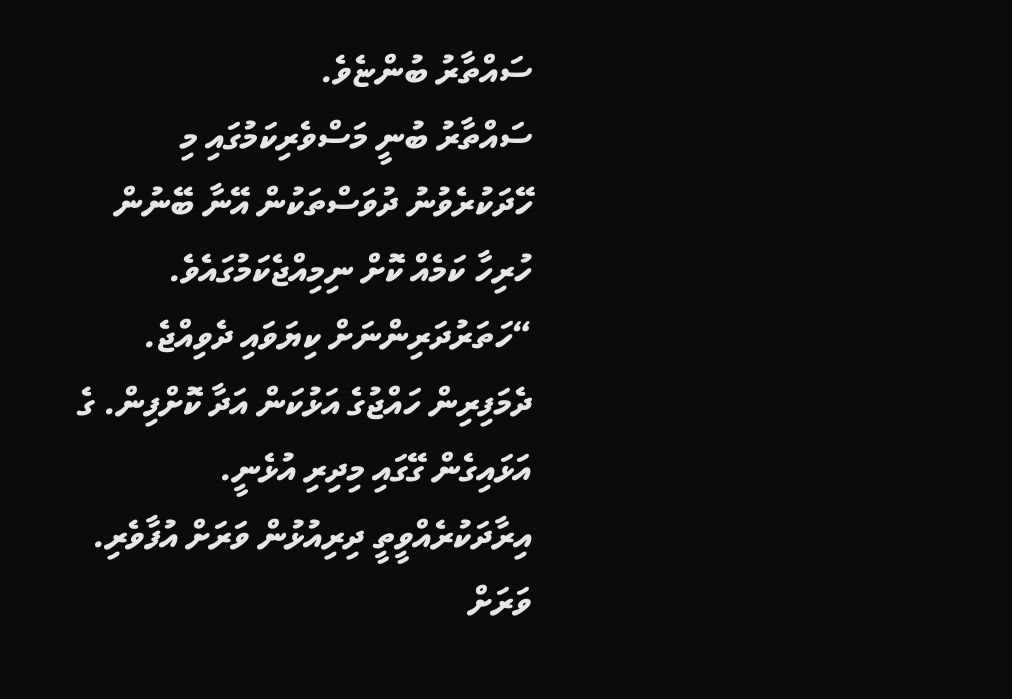ސައްތާރު ބުންޏެވެ.
ސައްތާރު ބުނީ މަސްވެރިކަމުގައި މި ހޭދަކުރެވުނު ދުވަސްތަކުން އޭނާ ބޭނުން ހުރިހާ ކަމެއް ކޮށް ނިމިއްޖެކަމުގައެވެ. “ހަތަރުދަރިންނަށް ކިޔަވައި ދެވިއްޖެ. ދެމަފިރިން ހައްޖުގެ އަޅުކަން އަދާ ކޮށްފިން. ގެ އަޅައިގެން ގޭގައި މިދިރި އުޅެނީ. އިރާދަކުރެއްވީތީ ދިރިއުޅުން ވަރަށް އުފާވެރި. ވަރަށް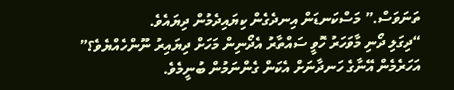ތަނަވަސް.” މަސްކަނޑަން އިނދެގެން ކިޔައިދެމުން ދިޔައެވެ.
“ދިގަލި ދޯނި މާވަހަރު ހޮވީ ސައްތާރު އެދޯނިން މަހަށް ދިޔައިރު ނޫންހެއްޔެވެ؟” އަހަރެމެން އޭނާގެ ހަނދާނަށް އެކަން ގެންނަމުން ބުނީމެވެ.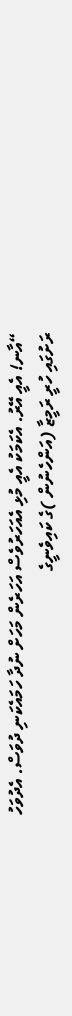“އާނ! އެއީ އޭރު. އެކަމަކު އެއީ މުޅި އެއަހަރުވެސް އަހަރެން މަހަށް ނުދާ ހަމައެކަނި ދުވަސް. އެދުވަހު ރަށުގައި ހުރީ ރަމީޒާ (އަންހެނުން )ގެ ކައިވެނީގެ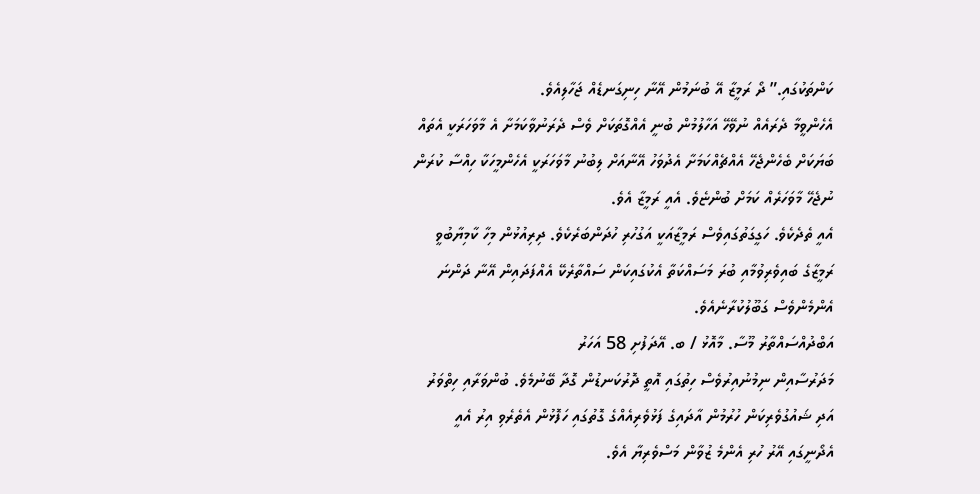ކަންތަކުގައި.” ދޯ ރަމީޒާ އޭ ބުނަމުން އޭނާ ހިނިގަނޑެއް ޖަހާލިއެވެ.
އެހެންވީމާ ދެރައެއް ނުވޭހޭ އަހާލުމުން ބުނީ އެއްގޮތަކަށް ވެސް ދެރަނުވާކަމަށާ އެ މާވަހަރަކީ އެތައް ބަޔަކަށް ބެހެންޖެހޭ އެއްޗެއްކަމަށާ އެދުވަހު އޭނާއަށް ލިބުނު މާވަހަރަކީ އެހެންމީހަކާ ހިއްސާ ކުރަން ނުޖެހޭ މާވަހަރެއް ކަމަށް ބުންޏެވެ. އެއީ ރަމީޒާ އެވެ.
އެއީ ތެދެކެވެ. ހަގީގަތުގައިވެސް ރަމީޒާއަކީ އަގުހުރި ހުދަންބަރެކެވެ. ދިރިއުޅުން މިހާ ކާމިޔާބުވީ ރަމީޒާގެ ބައިވެރިވުމާއި ބުރަ މަސައްކަތާ އެކުގައިކަން ސައްތާރެކޭ އެއްފަދައިން އޭނާ ދަންނަ އެންމެންވެސް ގަބޫލުކުރާނެއެވެ.
އަބްދުއްސައްތާރު މޫސާ. މާއޮޅު / ބ. އޭދަފުށި 58 އަހަރު
މަދަރުސާއިން ނިމުނުއިރުވެސް ހިތުގައި އޮތީ ދޮރުކަނޑުން ގޮދާ ބޭނުމެވެ. ބުންވަރާއި ހިތްވަރު އަދި ޝައުގުވެރިކަން ހުރުމުން އާދައިގެ ފަޅުވެރިއެއްގެ ގޮތުގައި ހަފޮޅުން އެތެރެވި އިރު އެއީ އެދޯނީގައި އޭރު ހުރި އެންމެ ޒުވާން މަސްވެރިޔާ އެވެ.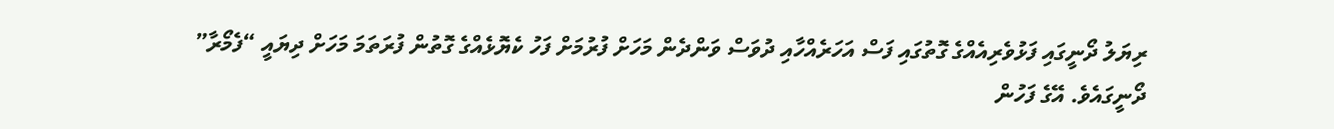ރިޔަލު ދޯނީގައި ފަޅުވެރިއެއްގެ ގޮތުގައި ފަސް އަހަރެއްހާއި ދުވަސް ވަންދެން މަހަށް ފުރުމަށް ފަހު ކެޔޮޅެއްގެ ގޮތުން ފުރަތަމަ މަހަށް ދިޔައީ “ފެމޯރާ” ދޯނީގައެވެ. އޭގެ ފަހުން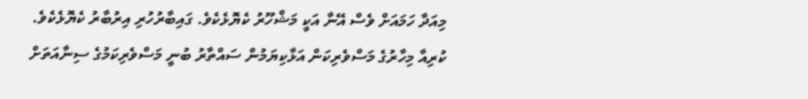މިއަދާ ހަމައަށް ވެސް އޭނާ އަކީ މަޝްހޫރު ކެޔޮޅެކެވެ. ގައިބާރުހުރި އިރުބާރު ކެޔޮޅެކެވެ.
ކުރިއާ މިހާރުގެ މަސްވެރިކަން އަޅާކިޔަމުން ސައްތާރު ބުނީ މަސްވެރިކަމުގެ ސިނާއަތަށް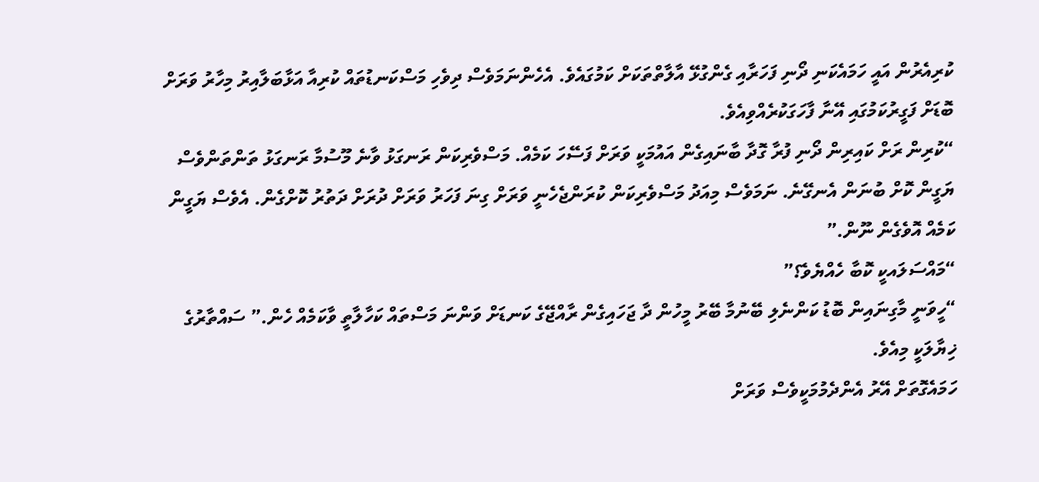ކުރިއެރުން އައީ ހަމައެކަނި ދޯނި ފަހަރާއި ގެންގުޅޭ އާލާތްތަކަށް ކަމުގައެވެ. އެހެންނަމަވެސް ދިވެހި މަސްކަނޑުތައް ކުރިއާ އަޅާބަލާއިރު މިހާރު ވަރަށް ބޮޑަށް ފަގީރުކަމުގައި އޭނާ ފާހަގަކުރެއްވިއެވެ.
“ކުރިން ރަށް ކައިރިން ދޯނި ފުރާ ގޮދާ ބާނައިގެން އައުމަކީ ވަރަށް ފަސޭހަ ކަމެއް. މަސްވެރިކަން ރަނގަޅު ވާނެ މޫސުމާ ރަނގަޅު ތަންތަންވެސް ޔަގީން ކޮށް ބުނަން އެނގޭނެ. ނަމަވެސް މިއަދު މަސްވެރިކަން ކުރަންޖެހެނީ ވަރަށް ގިނަ ފަހަރު ވަރަށް ދުރަށް ދަތުރު ކޮށްގެން. އެވެސް ޔަގީން ކަމެއް އޮވެގެން ނޫން.”
“މައްސަލައކީ ކޮބާ ހެއްޔެވެ؟”
“ހީވަނީ މާގިނައިން ބޮޑު ކަންނެލި ބޭނުމާ ބޭރު މީހުން ދާ ޖަހައިގެން ރާއްޖޭގެ ކަނޑަށް ވަންނަ މަސްތައް ކަހާލާތީ ވާކަމެއް ހެން.” ސައްތާރުގެ ޚިޔާލަކީ މިއެވެ.
ހަމައެގޮތަށް އޭރު އެންދެމުމަކީވެސް ވަރަށް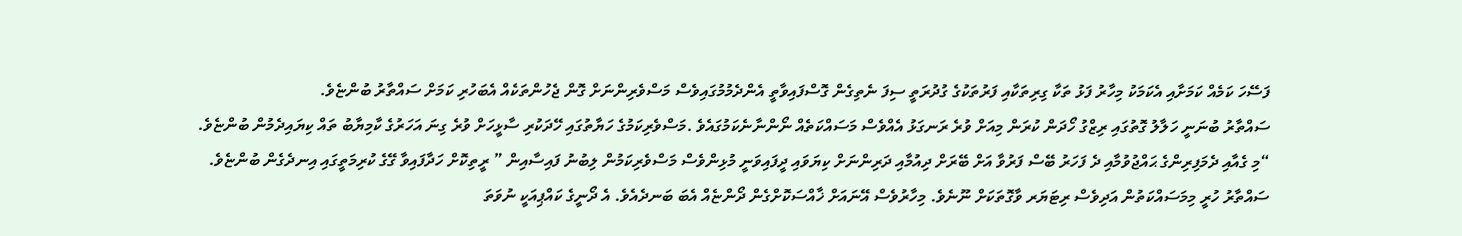ފަސޭހަ ކަމެއް ކަމަށާއި އެކަމަކު މިހާރު ފަޅު ތަކާ ގިރިތަކާއި ފަރުތަކުގެ ގުދުރަތީ ސިފަ ނެތިގެން ގޮސްފައިވާތީ އެންދެމުމުގައިވެސް މަސްވެރިންނަށް ގޮން ޖެހުންތަކެއް އެބަހުރި ކަމަށް ސައްތާރު ބުންޏެވެ.
ސައްތާރު ބުނަނީ ހަލާލު ގޮތުގައި ރިޒްގު ހޯދަން ކުރަން މިއަށް ވުރެ ރަނގަޅު އެއްވެސް މަސައްކަތެއް ނޯންނާނެކަމުގައެވެ .މަސްވެރިކަމުގެ ހަޔާތުގައި ހޭދަކުރި ސާޅީހަށް ވުރެ ގިނަ އަހަރުގެ ކާމިޔާބު ތައް ކިޔައިދެމުން ބުންޏެވެ.
“މި ގެއާއި ދެމަފިރިންގެ ޙައްޖުވުމާއި ދެ ފަހަރު ބޭސް ފަރުވާ އަށް ބޭރަށް ދިއުމާއި ދަރިންނަށް ކިޔަވައި ދީފައިވަނީ މުޅިންވެސް މަސްވެރިކަމުން ލިބުނު ފައިސާއިން ” ރީތިކޮށް ހަދާފައިވާ ގޭގެ ކުރިމަތީގައި އިނދެގެން ބުންޏެވެ.
ސައްތާރު ހުރީ މިމަސައްކަތުން އަދިވެސް ރިޓަޔަރ ވާގޮތަކަށް ނޫނެވެ. މިހާރުވެސް އޭނައަށް ޚާއްސަކޮށްގެން ދޯންޏެއް އެބަ ބަނދެއެވެ. އެ ދޯނީގެ ކައްޕިއަކީ ނުވަތަ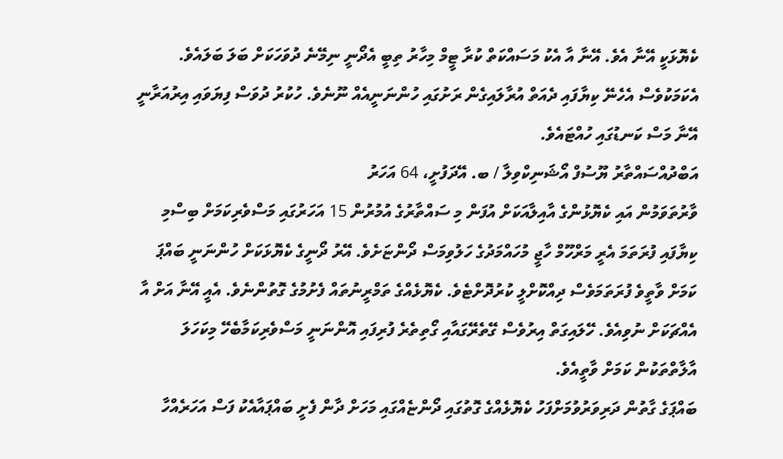ކެޔޮޅަކީ އޭނާ އެވެ. އޭނާ އާ އެކު މަސައްކަތް ކުރާ ޓީމް މިހާރު ތިބީ އެދޯނީ ނިމޭނެ ދުވަހަކަށް ބަލަ ބަލައެވެ. އެކަމަކުވެސް އެހެނޭ ކިޔާފައި ދެއަތް އުރާލައިގެން ރަށުގައި ހުންނަނީއެއް ނޫނެވެ. ހުކުރު ދުވަސް ފިޔަވައި އިރުއަރާނީ އޭނާ މަސް ކަނޑުގައި ހުއްޓައެވެ.
އަބްދުއްސައްތާރު ޔޫސުފް އޯޝަނިކްވިލާ / ބ. އޭދަފުށީ، 64 އަހަރު
ވާރުތަވަމުން އައި ކެޔޮޅުންގެ އާއިލާއަކަށް އުފަން މި ސައްތާރުގެ އުމުރުން 15 އަހަރުގައި މަސްވެރިކަމަށް ބިސްމި ކިޔާފައި ފުރަތަމަ އެރީ މަރްހޫމް ހާޖީ މުހައްމަދުގެ ހަލުވިމަސް ދޯންޏަށެވެ. އޭރު ދޯނީގެ ކެޔޮޅަކަށް ހުންނަނީ ބައްޕަ ކަމަށް ވާތީވެ ފުރަތަމަވެސް ދިއްކޮށްލީ ކުރުދޮށްޓެވެ. ކެޔޮޅެއްގެ ތަމްރީނުތައް ފެށުމުގެ ގޮތުންނެވެ. އެއީ އޭނާ އަށް އާ އެއްޗަކަށް ނުވިއެވެ. ހޭލައިގަތް އިރުވެސް ގޭތެރޭގައާއި ގޯތިތެރެ ފުރިފައި އޮންނަނީ މަސްވެރިކަމާބެހޭ މިކަހަލަ އާލާތްތަކުން ކަމަށް ވާތީއެވެ.
ބައްޕަގެ ގާތުން ދަރިވަރުވުމަށްފަހު ކެޔޮޅެއްގެ ގޮތުގައި ދޯންޏެއްގައި މަހަށް ދާން ފެށީ ބައްޕައާއެކު ފަސް އަހަރެއްހާ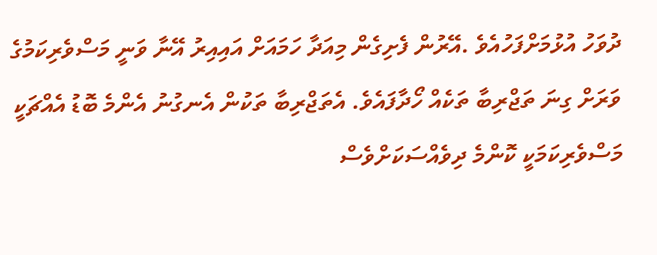ދުވަހު އުޅުމަށްފަހުއެވެ .އޭރުން ފެށިގެން މިއަދާ ހަމައަށް އައިއިރު އޭނާ ވަނީ މަސްވެރިކަމުގެ ވަރަށް ގިނަ ތަޖްރިބާ ތަކެއް ހޯދާފައެވެ. އެތަޖްރިބާ ތަކުން އެނގުނު އެންމެ ބޮޑު އެއްޗަކީ މަސްވެރިކަމަކީ ކޮންމެ ދިވެއްސަކަށްވެސް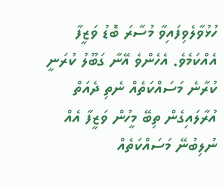ހުޅުވާލެވިފައިވާ މުސާރަ ބޮޑު ވަޒީފާ އެއްކަމެވެ. އެހެންވެ އޭނާ ގަބޫލު ކުރަނީ ކުރާނެ މަސައްކަތެއް ނެތި ދެއަތް އުރާލައިގެން ތިބޭ މީހުން ވަޒީފާ އެއް ނުލިބުނޭ މަސައްކަތެއް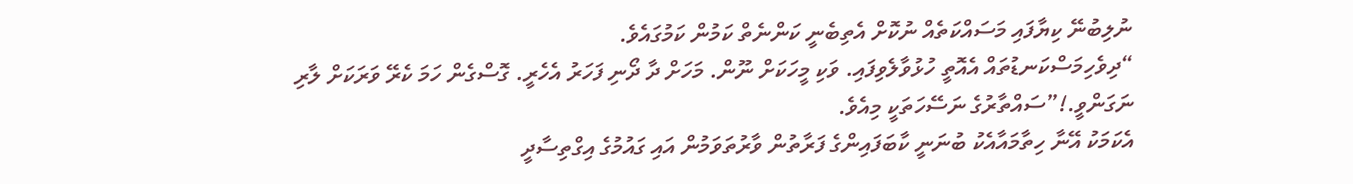ނުލިބުނޭ ކިޔާފައި މަސައްކަތެއް ނުކޮށް އެތިބެނީ ކަންނެތް ކަމުން ކަމުގައެވެ.
“ދިވެހިމަސްކަނޑުތައް އެއޮތީ ހުޅުވާލެވިފައި. ވަކި މީހަކަށް ނޫން. މަހަށް ދާ ދޯނި ފަހަރު އެހެރީ. ގޮސްގެން ހަމަ ކެރޭ ވަރަކަށް ލާރި ނަގަންވީ.!”ސައްތާރުގެ ނަސޭހަތަކީ މިއެވެ.
އެކަމަކު އޭނާ ހިތާމައާއެކު ބުނަނީ ކާބަފައިންގެ ފަރާތުން ވާރުތަވަމުން އައި ގައުމުގެ އިގްތިސާދީ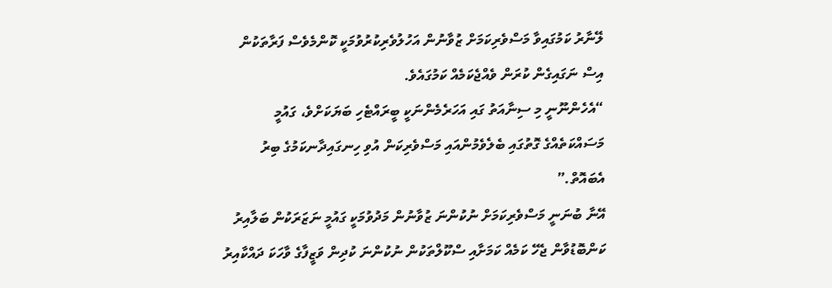ލޭނާރު ކަމުގައިވާ މަސްވެރިކަމަށް ޒުވާނުން އަހުލުވެރިކުރުވުމަކީ ކޮންމެވެސް ފަރާތަކުން އިސް ނަގައިގެން ކުރަން ވެއްޖެކަމެއް ކަމުގައެވެ.
“އެހެންނޫނީ މި ސިނާއަތު ގައި އަހަރެމެންނަކީ ބީރައްޓެހި ބަޔަކަށްވެ، ގައުމީ މަސައްކަތެއްގެ ގޮތުގައި ބެލެވެމުންއައި މަސްވެރިކަން އުވި ހިނގައިދާނކަމުގެ ބިރު އެބައޮތް.”
އޭނާ ބުނަނީ މަސްވެރިކަމަށް ނުކުންނަ ޒުވާނުން މަދުވުމަކީ ގައުމީ ނަޒަރަކުން ބަލާއިރު ކަންބޮޑުވާން ޖެހޭ ކަމެއް ކަމަށާއި ސްކޫލްތަކުން ނުކުންނަ ކުދިން ވަޒީފާގެ ވާހަކަ ދައްކާއިރު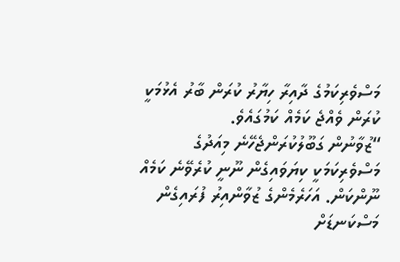މަސްވެރިކަމުގެ ދާއިރާ ހިޔާރު ކުރަން ބާރު އެޅުމަކީ ކުރަން ވެއްޖެ ކަމެއް ކަމުގައެވެ.
“ޒުވާނުން ގަބޫލުކުރަންޖެހޭނެ މިއަދުގެ މަސްވެރިކަމަކީ ކިޔަވައިގެން ނޫނީ ކުރެވޭނެ ކަމެއް ނޫންކަން. އަހަރެމެންގެ ޒުވާންއިރު ފުރައިގެން މަސްކަނޑަށް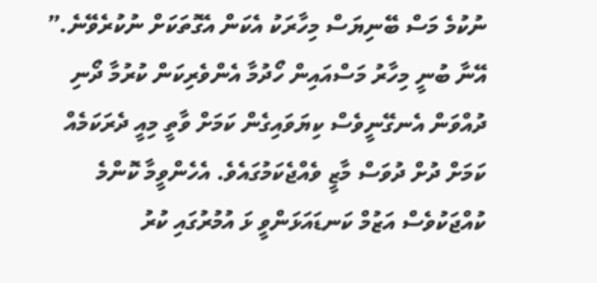ނުކުމެ މަސް ބޭނިޔަސް މިހާރަކު އެކަން އެގޮތަކަށް ނުކުރެވޭނެ.”
އޭނާ ބުނީ މިހާރު މަސްއައިން ހޯދުމާ އެންވެރިކަން ކުރުމާ ދޯނި ދުއްވަން އެނގޭނީވެސް ކިޔަވައިގެން ކަމަށް ވާތީ މިއީ ދެރަކަމެއް ކަމަށް ދުށް ދުވަސް މާޒީ ވެއްޖެކަމުގައެވެ. އެހެންވީމާ ކޮންމެ ކުއްޖަކުވެސް އަޒުމް ކަނޑައަޅަންވީ ޅަ އުމުރުގައި ކުރު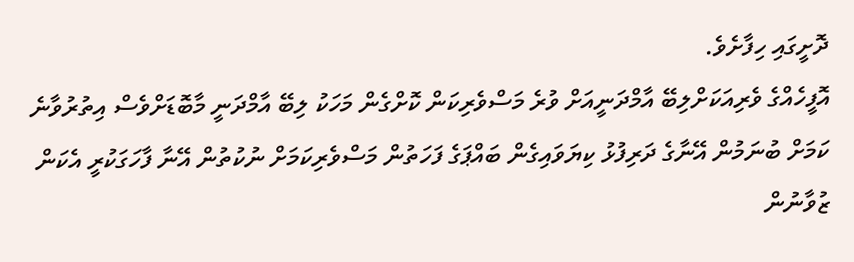ދޮށީގައި ހިފާށެވެ.
އޮފީހެއްގެ ވެރިއަކަށްލިބޭ އާމްދަނީއަށް ވުރެ މަސްވެރިކަން ކޮށްގެން މަހަކު ލިބޭ އާމްދަނީ މާބޮޑަށްވެސް އިތުރުވާނެ ކަމަށް ބުނަމުން އޭނާގެ ދަރިފުޅު ކިޔަވައިގެން ބައްޕަގެ ފަހަތުން މަސްވެރިކަމަށް ނުކުތުން އޭނާ ފާހަގަކުރީ އެކަން ޒުވާނުން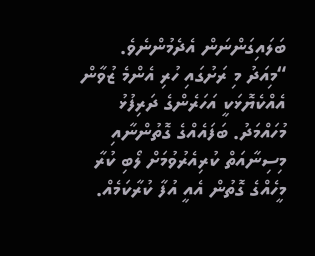ބަލައިގަންނަން އެދެމުންނެވެ.
“މިއަދު މި ރަށުގައި ހުރި އެންމެ ޒުވާން އެއްކެޔޮޅަކީ އަހަރެންގެ ދަރިފުޅު މުހައްމަދު. ބަފައެއްގެ ގޮތުންނާއި މިސިނާއަތް ކުރިއެރުވުމަށް ލޯބި ކުރާ މީހެއްގެ ގޮތުން އެއީ އުފާ ކުރާކަމެއް.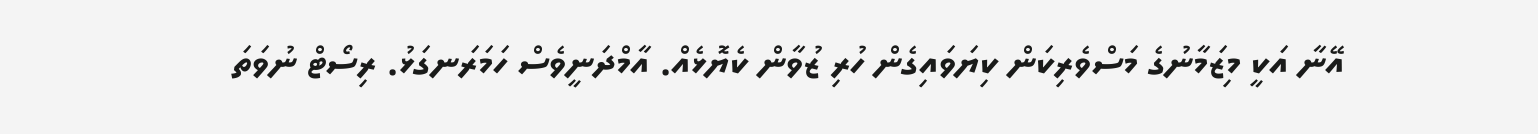އޭނާ އަކީ މިޒަމާނުގެ މަސްވެރިކަން ކިޔަވައިގެން ހުރި ޒުވާން ކެޔޮޅެއް. އާމްދަނީވެސް ހަމަރަނގަޅު. ރިސޯޓް ނުވަތަ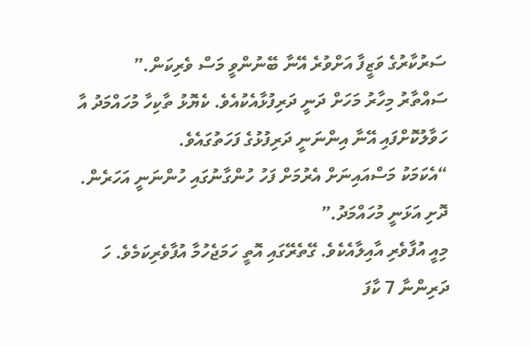ސަރުކާރުގެ ވަޒީފާ އަށްވުރެ އޭނާ ބޭނުންވީ މަސް ވެރިކަން.”
ސައްތާރު މިހާރު މަހަށް ދަނީ ދަރިފުޅާއެކުއެވެ. ކެޔޮޅު ތާކިހާ މުހައްމަދު އާ ހަވާލުކޮށްފައި އޭނާ އިންނަނީ ދަރިފުޅުގެ ފަހަތުގައެވެ.
“އެކަމަކު މަސްއައިނަށް އެރުމަށް ފަހު ހުންގާނުގައި ހުންނަނީ އަހަރެން. ދޮށި އަޅަނީ މުހައްމަދު.”
މިއީ އުފާވެރި އާއިލާއެކެވެ. ގޭތެރޭގައި އޮތީ ހަމަޖެހުމާ އުފާވެރިކަމެވެ. ހަ ދަރިންނާ 7 ކާފަ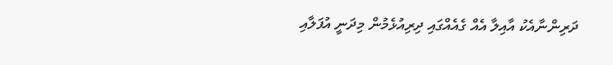ދަރިންނާއެކު އާއިލާ އެއް ގެއެއްގައި ދިރިއުޅެމުން މިދަނީ އުފަލާއި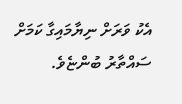އެކު ވަރަށް ނިޔާމައިގާ ކަމަށް ސައްތާރު ބުންޏެވެ.